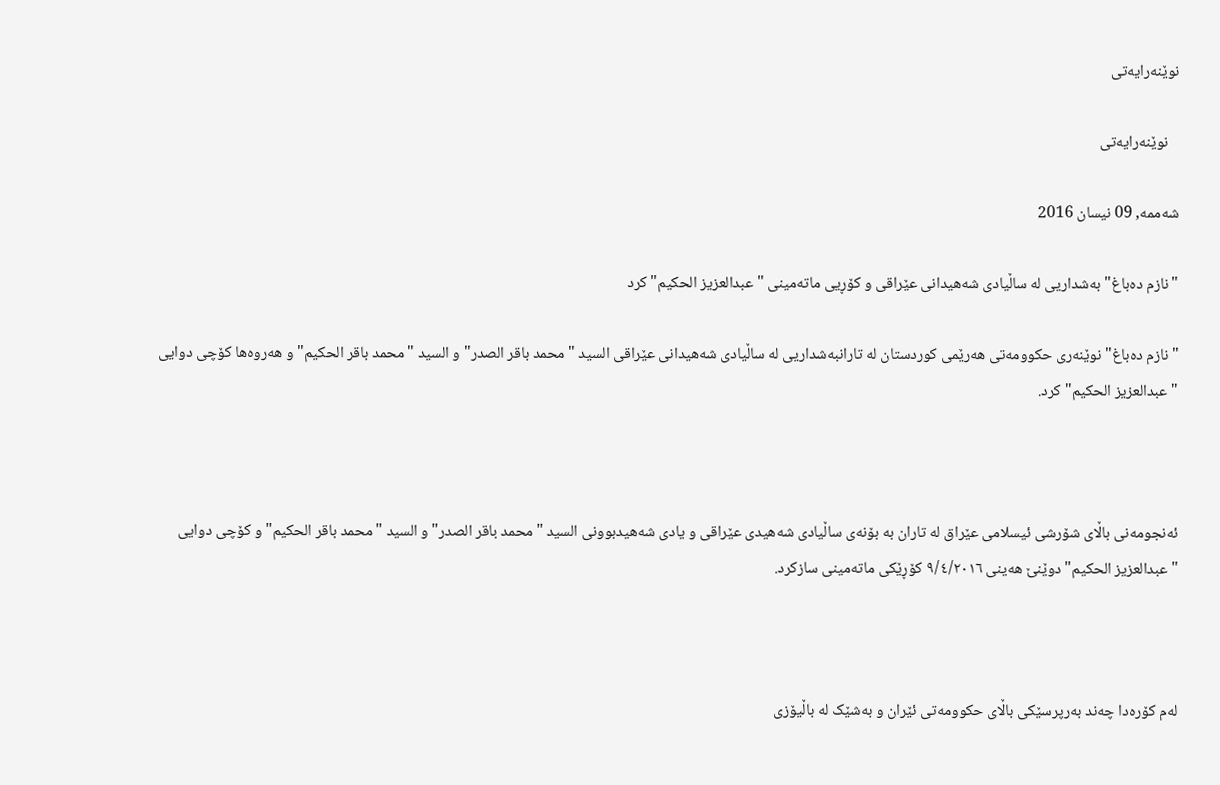نوێنەرایەتی

   نوێنەرایەتی

شەممە, 09 نیسان 2016

"نازم دەباغ" به‌شداریی لە ساڵیادی شەهیدانی عێراقی و کۆڕیی ماتەمینی "عبدالعزیز الحکیم" کرد

"نازم دەباغ" نوێنەری حکوومەتی ھەرێمی کوردستان لە تارانبه‌شداریی له‌ ساڵیادی شەهیدانی عێراقی السید "محمد باقر الصدر" و السید "محمد باقر الحکیم" و هه‌روه‌ها کۆچی دوایی "عبدالعزیز الحکیم" کرد.



ئەنجومەنی باڵای شۆرشی ئیسلامی عێراق لە تاران بە بۆنەی ساڵیادی شەهیدی عێراقی و یادی شەهیدبوونی السید "محمد باقر الصدر" و السید "محمد باقر الحکیم" و کۆچی دوایی "عبدالعزیز الحکیم" دوێنێ هەینی ٩/٤/٢٠١٦ کۆڕێکی ماتەمینی سازکرد.



لەم کۆرەدا چەند بەرپرسێکی باڵای حکوومەتی ئێران و بەشێک لە باڵیۆزی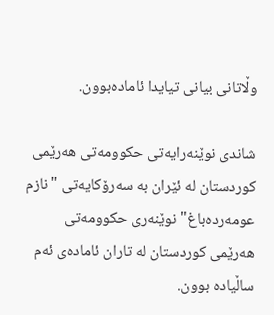وڵاتانی بیانی تیایدا ئامادەبوون.

شاندی نوێنەرایەتی حکوومەتی ھەرێمی کوردستان لە ئێران بە سەرۆکایەتی "نازم عومەردەباغ" نوێنەری حکوومەتی ھەرێمی کوردستان لە تاران ئامادەی ئەم ساڵیادە بوون.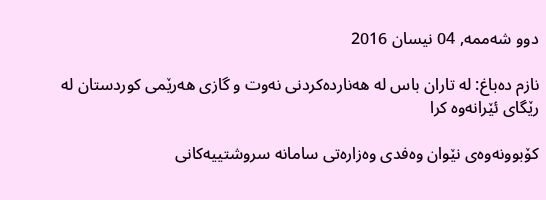دوو شەممە, 04 نیسان 2016

نازم ده‌باغ: له‌ تاران باس له‌ هه‌نارده‌كردنی نه‌وت و گازی هه‌رێمی كوردستان له‌ رێگای ئێرانه‌وه‌ كرا

كۆبوونه‌وه‌ی نێوان وه‌فدی وه‌زاره‌تی سامانه‌ سروشتییه‌كانی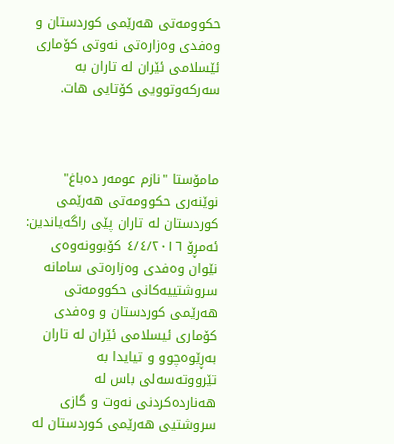حكوومه‌تی هه‌رێمی كوردستان و وه‌فدی وه‌زاره‌تی نه‌وتی كۆماری ئێسلامی ئێران له‌ تاران به‌ سه‌ركه‌وتوویی كۆتایی هات.



مامۆستا "نازم عومه‌ر ده‌باغ" نوێنه‌ری حكوومه‌تی هه‌رێمی كوردستان له‌ تاران پێی راگه‌یاندین: ئه‌مڕۆ ٤/٤/٢٠١٦ كۆبوونه‌وه‌ی نێوان وه‌فدی وه‌زاره‌تی سامانه سروشتییه‌كانی حكوومه‌تی هه‌رێمی كوردستان و وه‌فدی كۆماری ئیسلامی ئێران له‌ تاران به‌ڕێوه‌چوو و تیایدا به‌ تێرووته‌سه‌لی باس له‌ هه‌نارده‌كردنی نه‌وت و گازی سروشتیی هه‌رێمی كوردستان له‌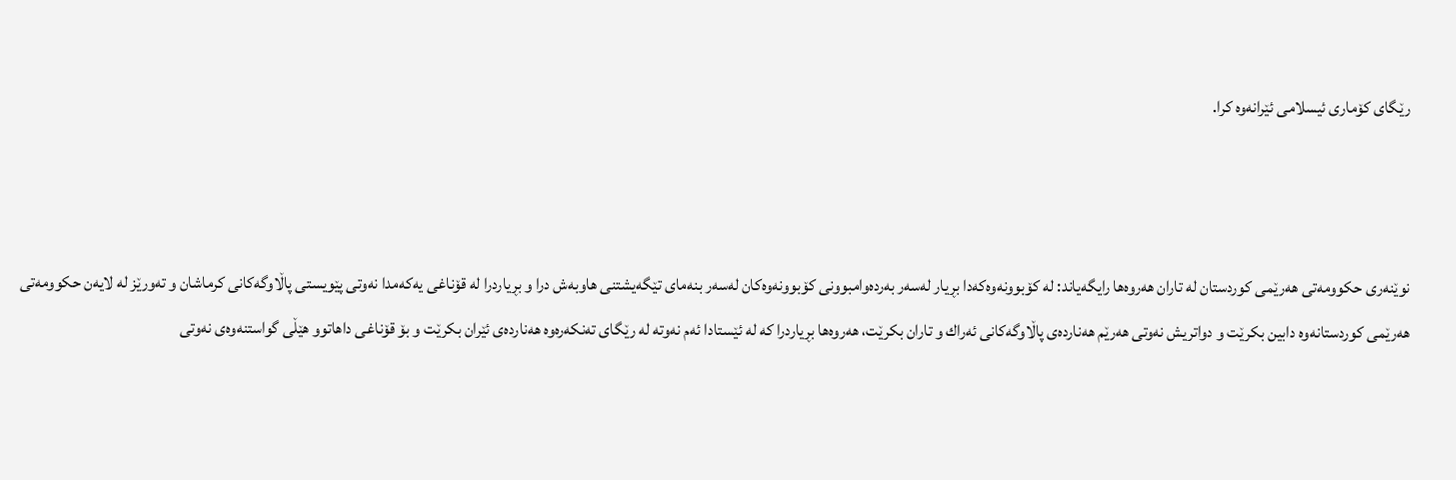رێگای كۆماری ئیسلامی ئێرانه‌وه‌ كرا.



نوێنه‌ری حكوومه‌تی هه‌رێمی كوردستان له‌ تاران هه‌روه‌ها رایگه‌یاند: له‌ كۆبوونه‌وه‌كه‌دا بڕیار له‌سه‌ر به‌رده‌وامبوونی كۆبوونه‌وه‌كان له‌سه‌ر بنه‌مای تێگه‌یشتنی هاوبه‌ش درا و بڕیاردرا له‌ قۆناغی یه‌كه‌مدا نه‌وتی پێویستی پاڵاوگه‌كانی كرماشان و ته‌ورێز له‌ لایه‌ن حكوومه‌تی هه‌رێمی كوردستانه‌وه‌ دابین بكرێت و دواتریش نه‌وتی هه‌رێم هه‌نارده‌ی پاڵاوگه‌كانی ئه‌راك و تاران بكرێت، هه‌روه‌ها بڕیاردرا كه‌ له‌ ئێستادا ئه‌م نه‌وته‌ له‌ رێگای ته‌نكه‌ره‌وه‌ هه‌نارده‌ی ئێران بكرێت و بۆ قۆناغی داهاتوو هێڵی گواستنه‌وه‌ی نه‌وتی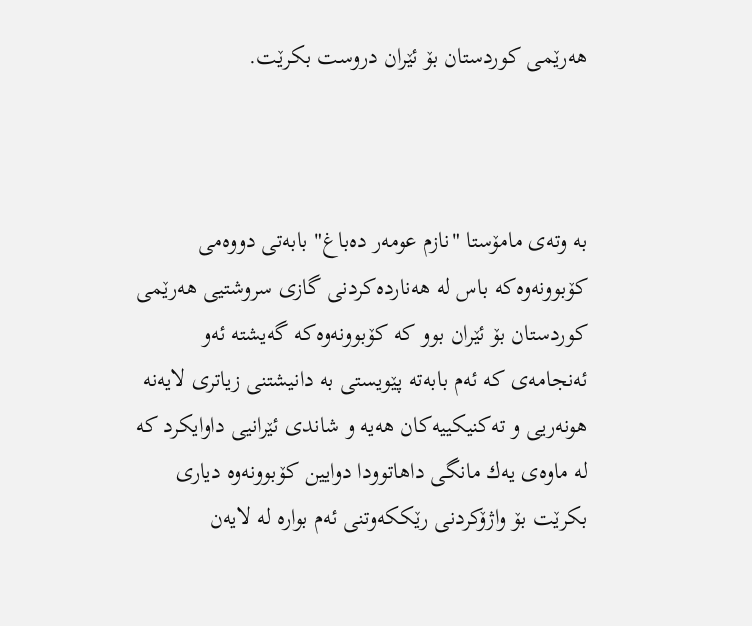هه‌رێمی كوردستان بۆ ئێران دروست بكرێت.



به‌ وته‌ی مامۆستا "نازم عومه‌ر ده‌باغ" بابه‌تی دووه‌می كۆبوونه‌وه‌كه‌ باس له‌ هه‌نارده‌كردنی گازی سروشتیی هه‌رێمی كوردستان بۆ ئێران بوو كه‌ كۆبوونه‌وه‌كه‌ گه‌یشته‌ ئه‌و ئه‌نجامه‌ی كه‌ ئه‌م بابه‌ته‌ پێویستی به‌ دانیشتنی زیاتری لایه‌نه‌ هونه‌ریی و ته‌كنیكییه‌كان هه‌یه‌ و شاندی ئێرانیی داوایكرد كه‌ له‌ ماوه‌ی یه‌ك مانگی داهاتوودا دوایین كۆبوونه‌وه‌ دیاری بكرێت بۆ واژۆكردنی رێككه‌وتنی ئه‌م بواره‌ له‌ لایه‌ن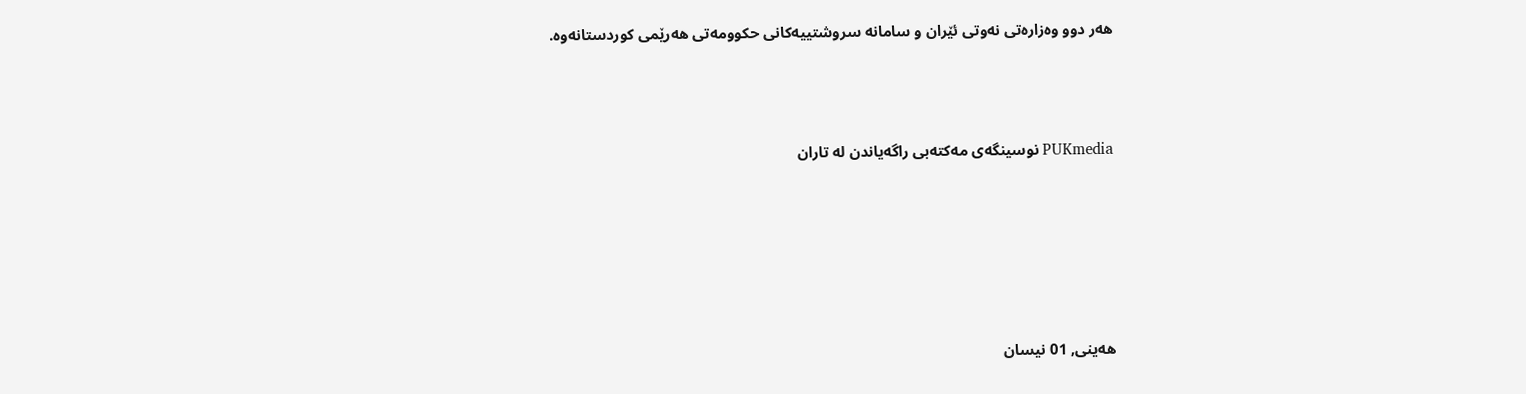هه‌ر دوو وه‌زاره‌تی نه‌وتی ئێران و سامانه سروشتییه‌كانی حكوومه‌تی هه‌رێمی كوردستانه‌وه‌.





PUKmedia نوسینگه‌ی مه‌كته‌بی راگه‌یاندن له‌ تاران









هەینی, 01 نیسان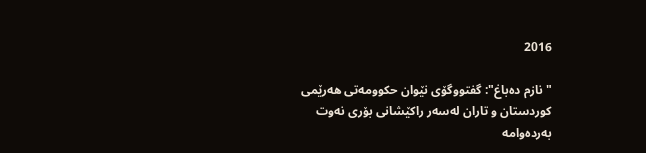2016

"نازم دەباغ": گفتووگۆی نێوان حکوومەتی هەرێمی کوردستان و تاران لەسەر راکێشانی بۆری نەوت بەردەوامە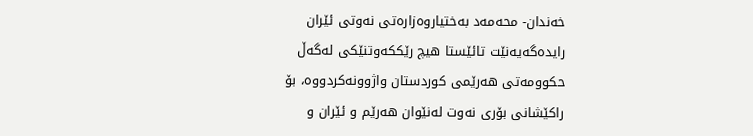خه‌ندان- محه‌مه‌د به‌ختیاروه‌زاره‌تی‌ نه‌وتی‌ ئێران رایده‌گه‌یه‌نێت تائێستا هیچ رێككه‌وتنێكی‌ له‌گه‌ڵ حكوومه‌تی‌ هەرێمی کوردستان واژوونه‌كردووه‌، بۆ راكێشانی‌ بۆری‌ نه‌وت له‌نێوان هه‌رێم و ئێران و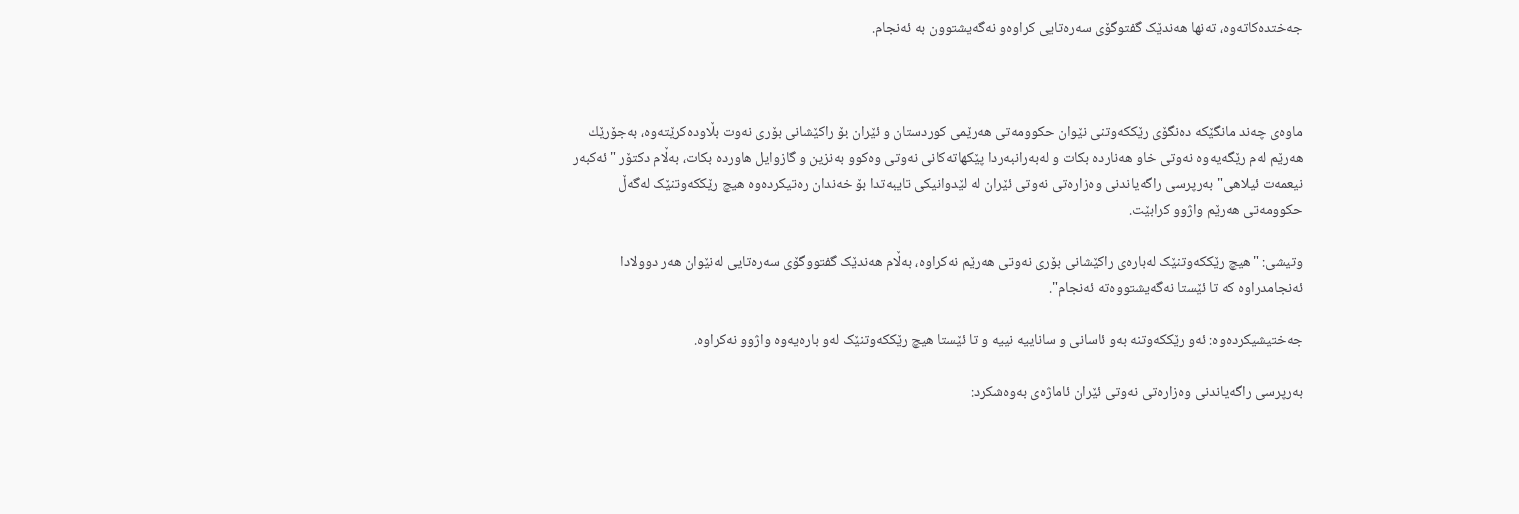جه‌ختده‌كاته‌وه‌، ته‌نها هه‌ندێک گفتوگۆی‌ سه‌ره‌تایی كراوه‌و نه‌گه‌یشتوون به‌ ئه‌نجام.



ماوه‌ی‌ چه‌ند مانگێكه‌ ده‌نگۆی‌ رێككه‌وتنی‌ نێوان حكوومه‌تی‌ هەرێمی کوردستان و ئێران بۆ راكێشانی‌ بۆری‌ نه‌وت بڵاوده‌كرێته‌وه‌، به‌جۆرێك هه‌رێم له‌م رێگه‌یه‌وه‌ نه‌وتی‌ خاو هه‌نارده‌ بكات و له‌به‌رانبه‌ردا پێكهاته‌كانی‌ نه‌وتی‌ وه‌كوو به‌نزین و گازوایل هاورده‌ بكات، به‌ڵام دکتۆر "ئه‌کبه‌ر نیعمەت ئیلاهی" بەرپرسی راگەیاندنی وەزارەتی نەوتی ئێران لە لێدوانیکی تایبەتدا بۆ خەندان رەتیکردەوە هیچ رێككەوتنێک لەگەڵ حکوومەتی هەرێم واژوو کرابێت.

وتیشی: "هیچ رێکكەوتنێک لەبارەی راکێشانی بۆری نەوتی هەرێم نەکراوە، بەڵام هەندێک گفتووگۆی سەرەتایی لەنێوان هەر دوولادا ئەنجامدراوە که تا ئێستا نەگەیشتووەتە ئەنجام".

جه‌ختیشیكرده‌وه‌: ئەو رێکكەوتنە بەو ئاسانی و ساناییە نییە و تا ئێستا هیچ رێککەوتنێک لەو بارەیه‌وه‌ واژوو نەکراوە.

بەرپرسی راگەیاندنی وەزارەتی نەوتی ئێران ئاماژه‌ی‌ به‌وه‌شكرد: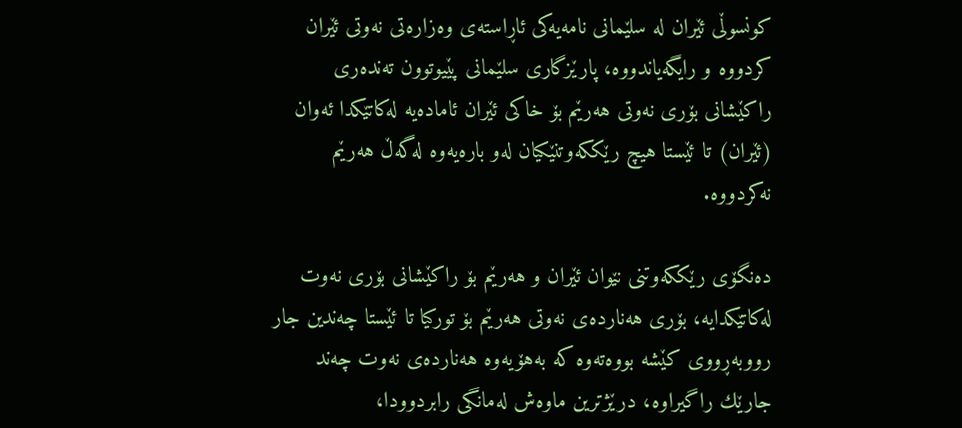كونسوڵی‌ ئێران له‌ سلێمانی‌ نامه‌یه‌كی‌ ئاڕاسته‌ی‌ وه‌زاره‌تی‌ نه‌وتی‌ ئێران كردووه ‌و رایگه‌یاندووه‌، پارێزگاری‌ سلێمانی‌ پێیوتوون ته‌نده‌ری‌ راكێشانی‌ بۆری‌ نه‌وتی‌ هه‌رێم بۆ خاكی‌ ئێران ئاماده‌یه‌ له‌كاتێكدا ئه‌وان (ئێران) تا ئێستا هیچ رێككه‌وتنێكیان له‌و باره‌یه‌وه‌ له‌گه‌ڵ هه‌رێم نه‌كردووه‌.

ده‌نگۆی‌ رێككه‌وتنی‌ نێوان ئێران و هه‌رێم بۆ راكێشانی‌ بۆری‌ نه‌وت له‌كاتێكدایه‌، بۆری‌ هه‌نارده‌ی‌ نه‌وتی‌ هه‌رێم بۆ توركیا تا ئێستا چه‌ندین جار رووبه‌ڕووی‌ كێشه‌ بووه‌ته‌وه‌ كه‌ به‌هۆیه‌وه‌ هه‌نارده‌ی‌ نه‌وت چه‌ند جارێك راگیراوه‌، درێژترین ماوه‌ش له‌مانگی‌ رابردوودا،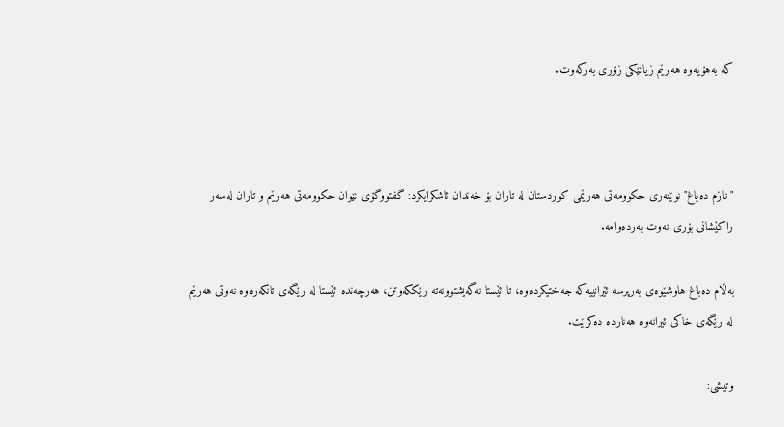كه ‌به‌هۆیه‌وه‌ هه‌رێم زیانێكی‌ زۆری‌ به‌ركه‌وت.



"نازم دەباغ" نوێنەری حکوومەتی هەرێمی کوردستان لە تاران بۆ خه‌ندان ئاشکرایکرد: گفتووگۆی نێوان حکوومەتی هەرێم و تاران لەسەر راکێشانی بۆری نەوت بەردەوامە.

بەڵام ده‌باغ هاوشێوەی بەرپرسە ئێرانییەکە جه‌ختیكرده‌وه‌، تا ئێستا نەگەیشتوونەتە رێکكەوتن، هەرچەنده‌ ئێستا لە رێگەی تانکەره‌وە نەوتی هەرێم لە رێگەی خاکی ئیرانەوە هه‌نارده‌ ده‌كرێت.

وتیشی: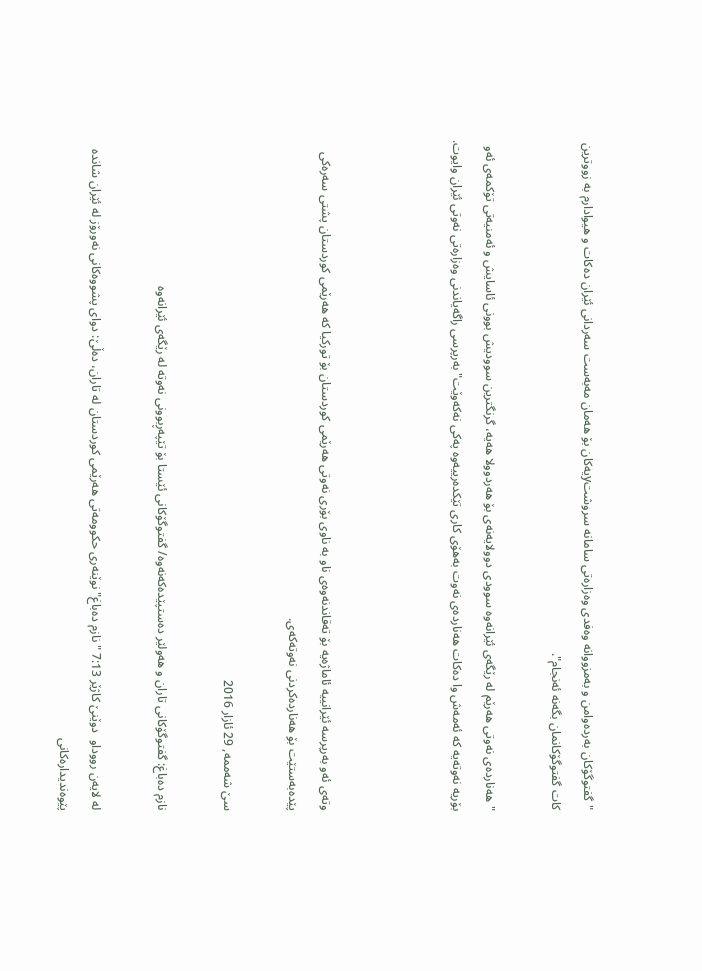"گفتوگۆکان بەردەوامن و بەمزووانە وەفدی وەزارەتی سامانە سروشتyیەکان بۆ هەمان مەبەست سەردانی ئێران دەکات و هیوادارم بە زووترین کات گفتوگۆکانمان بگەنە ئەنجام".

"هەناردەی نەوتی هەرێم لە رێگەی ئێرانەوە سوودی دوولایەنەی بۆ هەردوولا هەیە، گرنگترین سوودیش بوونی ئاسایش و ئەمنیەتی تۆکمەی ئەو بۆریە نەوتەیە کە ئەمەش وا دەکات هەناردەی نەوت بەهۆی کاری تێکدەرییەوە پەکی نەکەوێت" بەرپرسی راگەیاندنی وەزارەتی نەوتی ئێران وایوت.



وته‌ی‌ ئەو بەرپرسە ئێرانییە ئاماژه‌یه‌ بۆ تەقاندنەوەی ناو بە ناوی بۆری نەوتی هەرێمی کوردستان بۆ توركیا كه‌ هه‌رێمی‌ كوردستان پشتی‌ سه‌ره‌كی‌ پێده‌به‌ستێت بۆ هه‌نارده‌كردنی‌ نه‌وته‌كه‌ی‌.

سێ شەممە, 29 ئازار 2016

نازم دەباغ: گفتوگۆكانی تاران و هەولێر دەستپێدەكەنەوە/ گفتوگۆکانی ئێستا بۆ تێپەڕبوونی نەوتە لە رێگەی ئێرانەوە

لە لایەن رووداو  دوێنێ کاژێر 7:13 "نازم دەباغ" نوێنەری حکوومەتی هەرێمی کوردستان لە تاران، دەڵێ: دوای پشووەکانی نەورۆز لە ئێران شاندە پێوەندیدارەكانی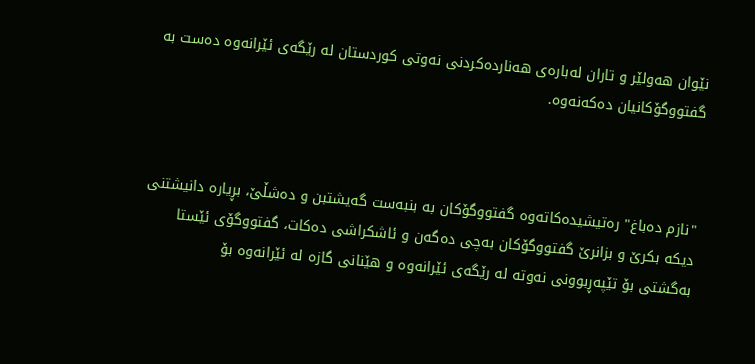نێوان هەولێر و تاران لەبارەی هەناردەکردنی نەوتی کوردستان لە رێگەی ئێرانەوە دەست بە گفتووگۆكانیان دەكەنەوە.



"نازم دەباغ" رەتیشیدەکاتەوە گفتووگۆکان بە بنبەست گەیشتبن و دەشڵێ، بڕیارە دانیشتنی دیكە بكرێ و بزانرێ گفتووگۆكان بەچی دەگەن و ئاشکراشی دەکات، گفتووگۆی ئێستا بەگشتی بۆ تێپەڕبوونی نەوتە لە رێگەی ئێرانەوە و هێنانی گازە لە ئێرانەوە بۆ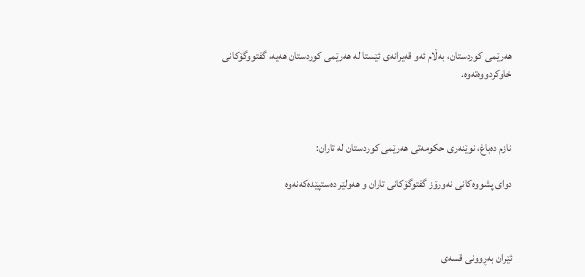هەرێمی كوردستان، بەڵام ئەو قەیرانەی ئێستا لە هەرێمی كوردستان هەیە، گفتووگۆكانی خاوكردووەتەوە.



نازم دەباغ، نوێنەری حكومەتی هەرێمی كوردستان لە تاران:

دوای پشووەكانی نەورۆز گفتوگۆكانی تاران و هەولێر دەستپێدەكەنەوە



ئێران بەڕوونی قسەی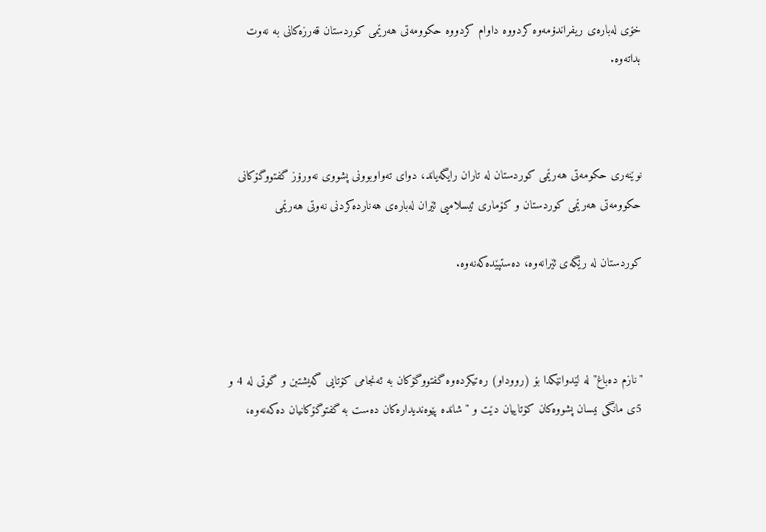خۆی لەبارەی ریفراندۆمەوە كردووە داوام كردووە حكوومەتی هەرێمی كوردستان قەرزەكانی بە نەوت بداتەوە.



نوێنەری حكومەتی هەرێمی كوردستان لە تاران رایگەیاند، دوای تەواوبوونی پشووی نەورۆز گفتووگۆكانی حكوومەتی هەرێمی كوردستان و كۆماری ئیسلامیی ئێران لەبارەی هەناردەكردنی نەوتی هەرێمی

كوردستان لە رێگەی ئێرانەوە، دەستپێدەكەنەوە.



"نازم دەباغ" لە لێدوانێكدا بۆ (رووداو) رەتیكردەوە گفتووگۆكان بە ئەنجامی كۆتایی گەیشتبن و گوتی لە 4 و 5ی مانگی نیسان پشووەكان كۆتاییان دێت و "شاندە پێوەندیدارەكان دەست بە گفتوگۆكانیان دەكەنەوە،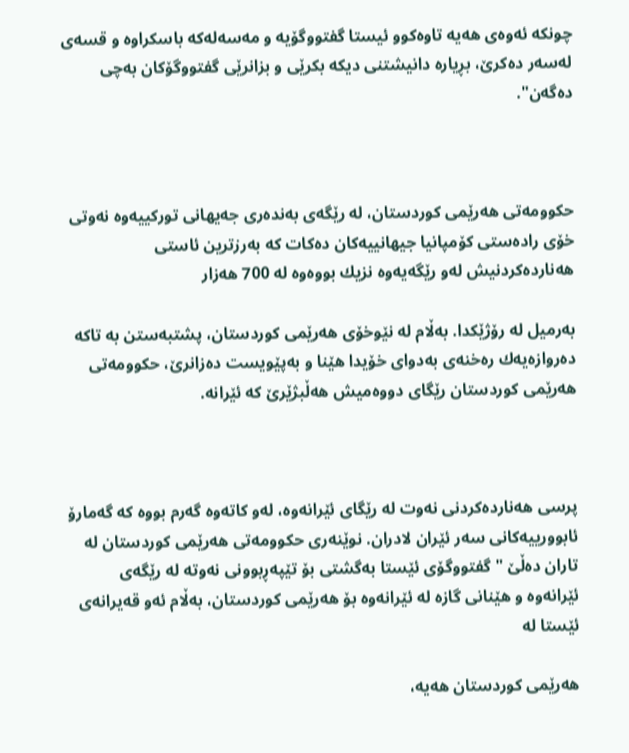چونكە ئەوەی هەیە تاوەكوو ئیستا گفتووگۆیە و مەسەلەكە باسكراوە و قسەی لەسەر دەكرێ، بڕیارە دانیشتنی دیكە بكرێی و بزانرێی گفتووگۆكان بەچی دەگەن".



حكوومەتی هەرێمی كوردستان، لە رێگەی بەندەری جەیهانی توركییەوە نەوتی خۆی رادەستی كۆمپانیا جیهانییەكان دەكات كە بەرزترین ئاستی هەناردەكردنیش لەو رێگەیەوە نزیك بووەوە لە 700 هەزار

بەرمیل لە رۆژێكدا. بەڵام لە نێوخۆی هەرێمی كوردستان، پشتبەستن بە تاكە دەروازەیەك رەخنەی بەدوای خۆیدا هێنا و بەپێویست دەزانرێ، حكوومەتی هەرێمی كوردستان رێگای دووەمیش هەڵبژێرێ كە ئێرانە.



پرسی هەناردەكردنی نەوت لە رێگای ئێرانەوە، لەو كاتەوە گەرم بووە كە گەمارۆ ئابوورییەكانی سەر ئێران لادران. نوێنەری حكوومەتی هەرێمی كوردستان لە تاران دەڵێ "گفتووگۆی ئێستا بەگشتی بۆ تێپەڕبوونی نەوتە لە رێگەی ئێرانەوە و هێنانی گازە لە ئێرانەوە بۆ هەرێمی كوردستان، بەڵام ئەو قەیرانەی ئێستا لە

هەرێمی كوردستان هەیە،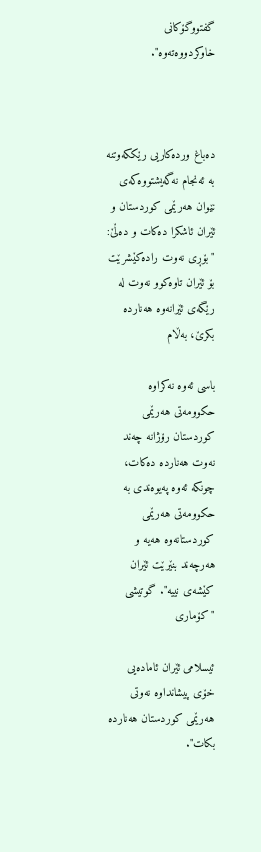گفتووگۆكانی خاوكردووەتەوە".



دەباغ وردەكاریی رێككەوتنە بە ئەنجام نەگەیشتووەكەی نێوان هەرێمی كوردستان و ئێران ئاشكرا دەكات و دەڵێ: "بۆڕی نەوت رادەكێشرێت بۆ ئێران تاوەكوو نەوت لە رێگەی ئێرانەوە هەناردە بكرێ، بەڵام

باسی ئەوە نەكراوە حكوومەتی هەرێمی كوردستان رۆژانە چەند نەوت هەناردە دەكات، چونكە ئەوە پەیوەندی بە حكوومەتی هەرێمی كوردستانەوە هەیە و هەرچەند بنێرێت ئێران كێشەی نییە". گوتیشی "كۆماری

ئیسلامی ئێران ئامادەیی خۆی پیشانداوە نەوتی هەرێمی كوردستان هەناردە بكات".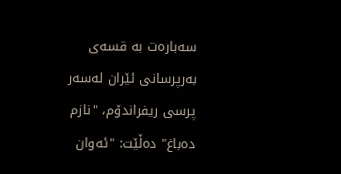سەبارەت بە قسەی بەرپرسانی ئێران لەسەر پرسی ریفراندۆم، "نازم دەباغ" دەڵێت: "ئەوان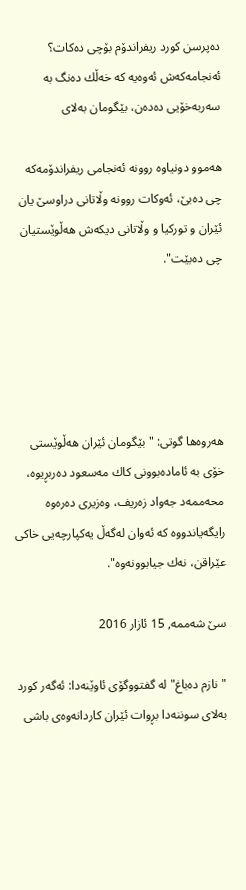دەپرسن كورد ریفراندۆم بۆچی دەكات؟ ئەنجامەكەش ئەوەیە كە خەڵك دەنگ بە سەربەخۆیی دەدەن، بێگومان بەلای

هەموو دونیاوە روونە ئەنجامی ریفراندۆمەكە چی دەبێ، ئەوكات روونە وڵاتانی دراوسێ یان ئێران و توركیا و وڵاتانی دیكەش هەڵوێستیان چی دەبێت".





هەروەها گوتی: "بێگومان ئێران هەڵوێستی خۆی بە ئامادەبوونی كاك مەسعود دەربڕیوە، محەممەد جەواد زەریف، وەزیری دەرەوە رایگەیاندووە كە ئەوان لەگەڵ یەكپارچەیی خاكی عێراقن، نەك جیابوونەوە".

سێ شەممە, 15 ئازار 2016

"نازم ده‌باغ" له‌ گفتووگۆی‌ ئاوێنه‌دا: ئه‌گه‌ر كورد به‌لای سوننه‌دا بڕوات ئێران كاردانه‌وه‌ی باشی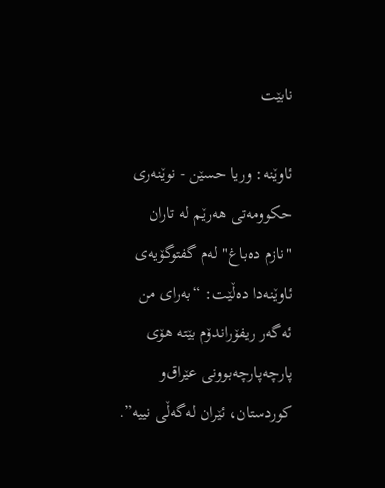نابێت

ئاوێنه‌: وریا حسێن - نوێنه‌ری حكوومه‌تی هه‌رێم له ‌تاران "نازم ده‌باغ" له‌م گفتوگۆیه‌ی‌ ئاوێنه‌دا ده‌ڵێت: “به‌رای من ئه‌گه‌ر ریفۆراندۆم بێته‌ هۆی پارچه‌پارچه‌بوونی عێراق‌و كوردستان، ئێران له‌گه‌ڵی‌ نییه‌”.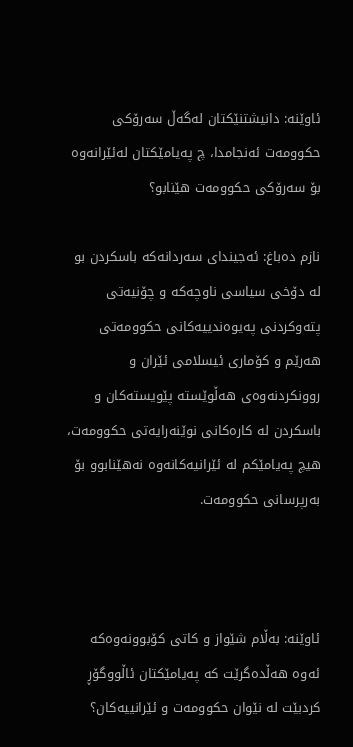ئاوێنه‌: دانیشتنێكتان له‌گه‌ڵ سه‌رۆكی حكوومه‌ت ئه‌نجامدا، چ په‌یامێكتان له‌ئێرانه‌وه‌ بۆ سه‌رۆكی حكوومه‌ت هێنابو؟

نازم ده‌باغ: ئه‌جیندای سه‌ردانه‌كه‌ باسكردن بو له‌ دۆخی سیاسی ناوچه‌كه‌ و چۆنیه‌تی پته‌وكردنی په‌یوه‌ندییه‌كانی حكوومه‌تی هه‌رێم‌ و كۆماری ئیسلامی ئێران‌ و روونكردنه‌وه‌ی هه‌ڵوێسته‌ پێویسته‌كان ‌و باسكردن له ‌كاره‌كانی نوێنه‌رایه‌تی حكوومه‌ت، هیچ په‌یامێكم له ‌ئێرانیه‌كانه‌وه‌ نه‌هێنابوو بۆ به‌رپرسانی حكوومه‌ت.



ئاوێنه‌: به‌ڵام شێواز و كاتی كۆبوونه‌وه‌كه‌ ئه‌وه‌ هه‌ڵده‌گرێت كه‌ په‌یامێكتان ئاڵووگۆڕ كردبێت له‌ نێوان حكوومه‌ت‌ و ئێرانییه‌كان؟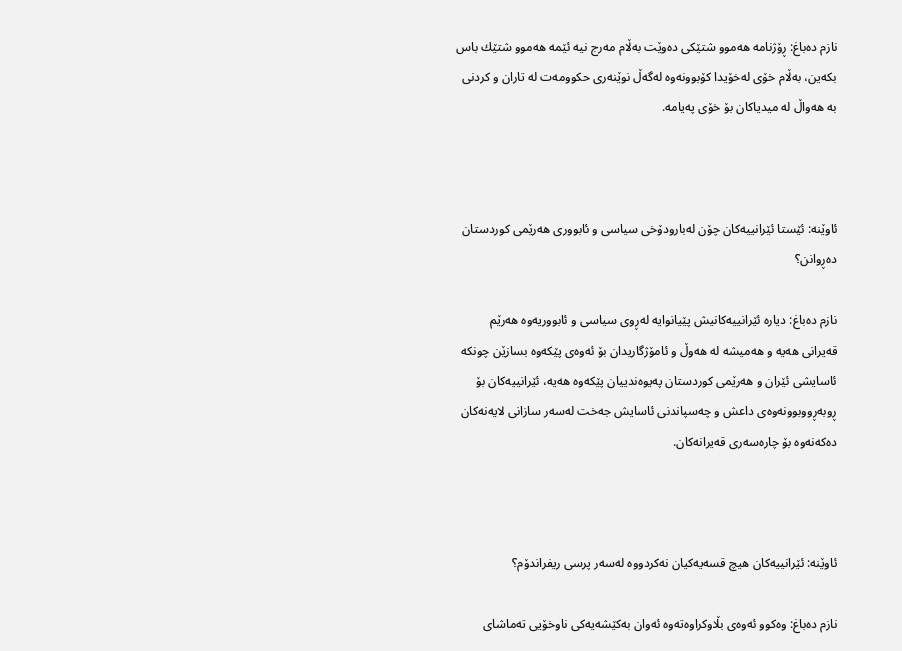نازم ده‌باغ: ڕۆژنامه‌ هه‌موو شتێكی ده‌وێت به‌ڵام مه‌رج نیه‌ ئێمه‌ هه‌موو شتێك باس بكه‌ین، به‌ڵام خۆی له‌خۆیدا كۆبوونه‌وه‌ له‌گه‌ڵ نوێنه‌ری حكوومه‌ت له ‌تاران‌ و كردنی به‌ هه‌واڵ له‌ میدیاكان بۆ خۆی په‌یامه‌.



ئاوێنه‌: ئێستا ئێرانییه‌كان چۆن له‌بارودۆخی سیاسی ‌و ئابووری هه‌رێمی كوردستان ده‌ڕوانن؟

نازم ده‌باغ: دیاره‌ ئێرانییه‌كانیش پێیانوایه‌ له‌ڕوی سیاسی‌ و ئابووریه‌وه‌ هه‌رێم قه‌یرانی هه‌یه‌ و هه‌میشه‌ له ‌هه‌وڵ‌ و ئامۆژگاریدان بۆ ئه‌وه‌ی پێكه‌وه‌ بسازێن چونكه‌ ئاسایشی ئێران ‌و هه‌رێمی كوردستان په‌یوه‌ندییان پێكه‌وه‌ هه‌یه‌، ئێرانییه‌كان بۆ ڕوبه‌ڕووبوونه‌وه‌ی داعش ‌و چه‌سپاندنی ئاسایش جه‌خت له‌سه‌ر سازانی لایه‌نه‌كان ده‌كه‌نه‌وه‌ بۆ چاره‌سه‌ری قه‌یرانه‌كان.



ئاوێنه‌: ئێرانییه‌كان هیچ قسه‌یه‌كیان نه‌كردووه‌ له‌سه‌ر پرسی ریفراندۆم؟

نازم ده‌باغ: وه‌كوو ئه‌وه‌ی بڵاوكراوه‌ته‌وه‌ ئه‌وان به‌كێشه‌یه‌كی ناوخۆیی ته‌ماشای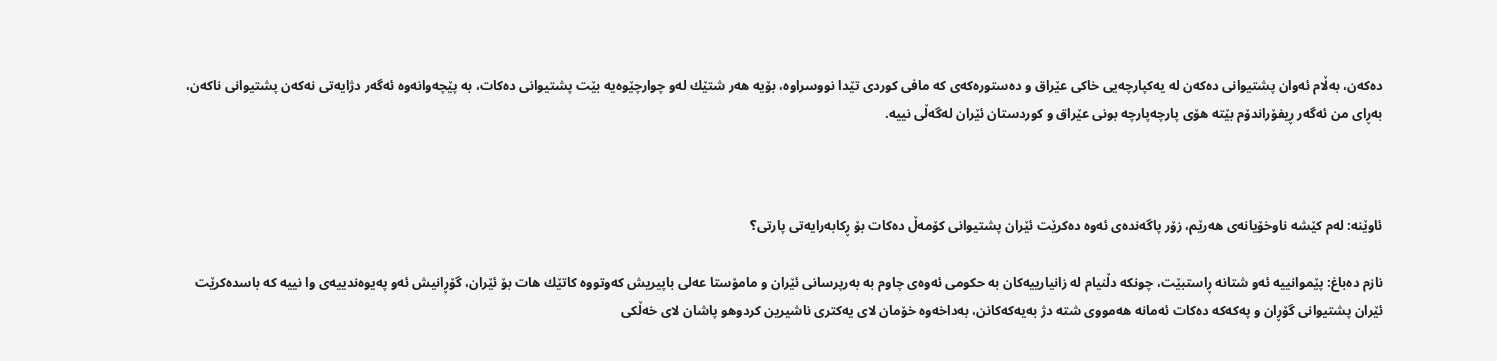ده‌كه‌ن، به‌ڵام ئه‌وان پشتیوانی ده‌كه‌ن له ‌یه‌كپارچه‌یی خاكی عێراق‌ و ده‌ستوره‌كه‌ی كه‌ مافی كوردی تێدا نووسراوه‌، بۆیه‌ هه‌ر شتێك له‌و چوارچێوه‌یه‌ بێت پشتیوانی ده‌كات، به ‌پێچه‌وانه‌وه‌ ئه‌گه‌ر دژایه‌تی نه‌كه‌ن پشتیوانی ناكه‌ن، به‌ڕای من ئه‌گه‌ر ڕیفۆراندۆم بێته‌ هۆی پارچه‌پارچه‌ بونی عێراق و كوردستان ئێران له‌گه‌ڵی‌ نییه‌.



ئاوێنه‌: له‌م كێشه‌ ناوخۆیانه‌ی هه‌رێم، زۆر پاگه‌نده‌ی‌ ئه‌وه‌ ده‌كرێت ئێران پشتیوانی كۆمه‌ڵ ده‌كات بۆ ڕكابه‌رایه‌تی پارتی؟

نازم ده‌باغ: پێموانییه‌ ئه‌و شتانه‌ ڕاستبێت، چونكه‌ دڵنیام له ‌زانیارییه‌كان به‌ حكومی ئه‌وه‌ی چاوم به‌ به‌رپرسانی ئێران ‌و مامۆستا عه‌لی باپیریش كه‌وتووه‌ كاتێك هات بۆ ئێران، گۆڕانیش ئه‌و په‌یوه‌ندییه‌ی وا نییه‌ كه‌ باسده‌كرێت ئێران پشتیوانی گۆڕان ‌و په‌كه‌كه‌ ده‌كات ئه‌مانه‌ هه‌مووی شته‌ دژ به‌یه‌كه‌كانن، به‌داخه‌وه‌ خۆمان لای یه‌كتری ناشیرین كردوهو‌ پاشان لای خه‌ڵكی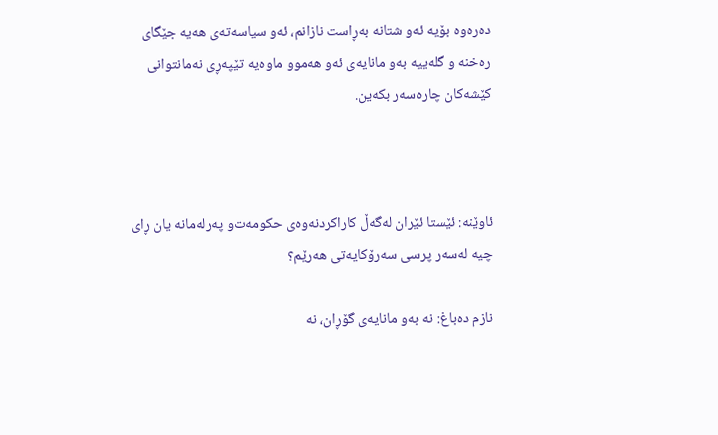ده‌ره‌وه‌ بۆیه‌ ئه‌و شتانه‌ به‌ڕاست نازانم، ئه‌و سیاسه‌ته‌ی هه‌یه‌ جێگای ره‌خنه‌ و گله‌ییه‌ به‌و مانایه‌ی ئه‌و هه‌موو ماوه‌یه‌ تێپه‌ڕی نه‌مانتوانی كێشه‌كان چاره‌سه‌ر بكه‌ین.



ئاوێنه‌: ئێستا ئێران له‌گه‌ڵ كاراكردنه‌وه‌ی حكومه‌ت‌و په‌رله‌مانه‌ یان ڕای چیه‌ له‌سه‌ر پرسی سه‌رۆكایه‌تی هه‌رێم؟

نازم ده‌باغ: نه‌ به‌و مانایه‌ی گۆڕان، نه‌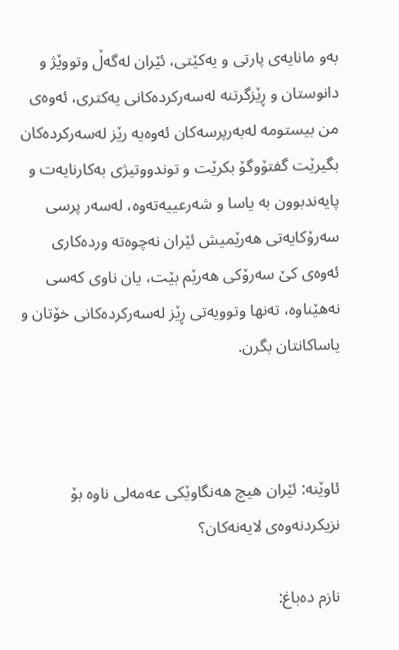به‌و مانایه‌ی پارتی‌ و یه‌كێتی، ئێران له‌گه‌ڵ وتووێژ و دانوستان ‌و ڕێزگرتنه‌ له‌سه‌ركرده‌كانی یه‌كتری، ئه‌وه‌ی من بیستومه‌ له‌به‌رپرسه‌كان ئه‌وه‌یه‌ رێز له‌سه‌ركرده‌كان بگیرێت گفتۆوگۆ بكرێت‌ و توندووتیژی به‌كارنایه‌ت‌ و پایه‌ندبوون به ‌یاسا و شه‌رعییه‌ته‌وه‌، له‌سه‌ر پرسی سه‌رۆكایه‌تی هه‌رێمیش ئێران نه‌چوه‌ته‌ ورده‌كاری ئه‌وه‌ی كێ سه‌رۆكی هه‌رێم بێت، یان ناوی كه‌سی نه‌هێناوه‌، ته‌نها وتوویه‌تی ڕێز له‌سه‌ركرده‌كانی خۆتان ‌و یاساكانتان بگرن.



ئاوێنه‌: ئێران هیچ هه‌نگاوێكی عه‌مه‌لی ناوه‌ بۆ نزیكردنه‌وه‌ی لایه‌نه‌كان؟

نازم ده‌باغ: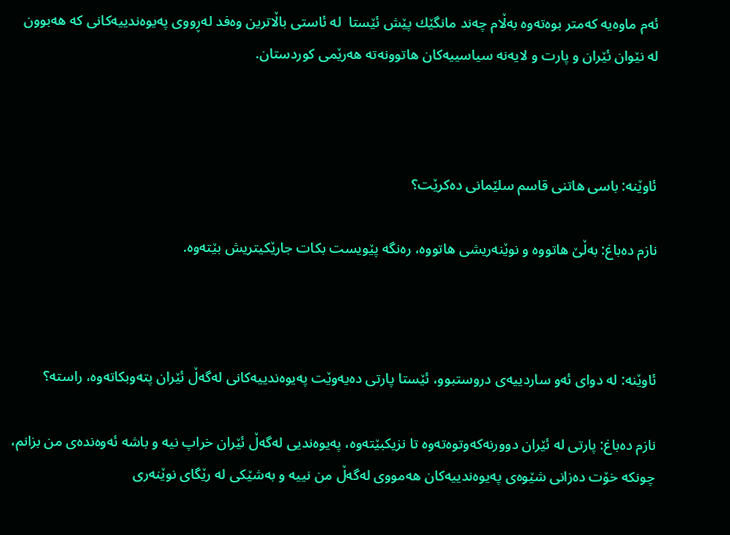ئه‌م ماوه‌یه‌ كه‌متر بوه‌ته‌وه‌ به‌ڵام چه‌ند مانگێك پێش ئێستا ‌ له ‌ئاستی باڵاترین وه‌فد له‌ڕووی په‌یوه‌ندییه‌كانی كه‌ هه‌بوون له ‌نێوان ئێران‌ و پارت‌ و لایه‌نه‌ سیاسییه‌كان هاتوونه‌ته‌ هه‌رێمی كوردستان.



ئاوێنه‌: باسی هاتنی‌ قاسم سلێمانی ده‌كرێت؟

نازم ده‌باغ: به‌ڵێ‌ هاتووه ‌و نوێنه‌ریشی هاتووه‌، ره‌نگه‌ پێویست بكات جارێکیتریش بێته‌وه‌.



ئاوێنه‌: له‌ دوای ئه‌و ساردییه‌ی دروستبوو، ئێستا پارتی ده‌یه‌وێت په‌یوه‌ندییه‌كانی له‌گه‌ڵ ئێران پته‌وبكاته‌وه‌، راسته‌؟

نازم ده‌باغ: پارتی له ئێران دوورنه‌كه‌وتوه‌ته‌وه‌ تا نزیكبێته‌وه‌، په‌یوه‌ندیی له‌گه‌ڵ ئێران خراپ نیه ‌و باشه‌ ئه‌وه‌نده‌ی من بزانم، چونكه‌ خۆت ده‌زانی شێوه‌ی په‌یوه‌ندییه‌كان هه‌مووی له‌گه‌ڵ من نییه ‌و به‌شێكی له ‌رێگای نوێنه‌ری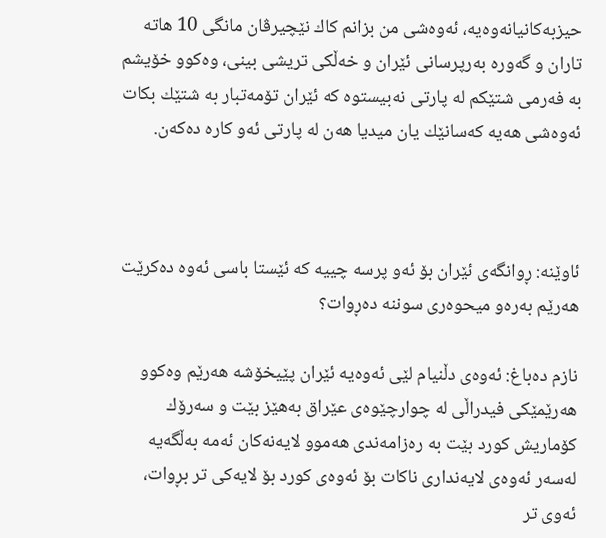حیزبه‌كانیانه‌وه‌یه‌، ئه‌وه‌شی من بزانم كاك نێچیرڤان مانگی 10 هاته‌ تاران ‌و گه‌وره‌ به‌رپرسانی ئێران ‌و خه‌ڵكی تریشی بینی، وه‌كوو خۆیشم به‌ فه‌رمی شتێكم له‌ پارتی نه‌بیستوه‌ كه‌ ئێران تۆمه‌تبار به ‌شتێك بكات ئه‌وه‌شی هه‌یه‌ كه‌سانێك یان میدیا هه‌ن له ‌پارتی ئه‌و كاره‌ ده‌كه‌ن.



ئاوێنه‌: ڕوانگه‌ی ئێران بۆ ئه‌و پرسه‌ چییه‌ كه‌ ئێستا باسی ئه‌وه‌ ده‌كرێت هه‌رێم به‌ره‌و میحوه‌ری سوننه‌ ده‌ڕوات؟

نازم ده‌باغ: ئه‌وه‌ی‌ دڵنیام لێی ئه‌وه‌یه‌ ئێران پێیخۆشه‌ هه‌رێم وه‌كوو هه‌رێمێكی فیدراڵی له‌ چوارچێوه‌ی عێراق به‌هێز بێت ‌و سه‌رۆك كۆماریش كورد بێت به‌ ره‌زامه‌ندی هه‌موو لایه‌نه‌كان ئه‌مه‌ به‌ڵگه‌یه‌ له‌سه‌ر ئه‌وه‌ی لایه‌نداری ناكات بۆ ئه‌وه‌ی كورد بۆ لایه‌كی تر بڕوات، ئه‌وی تر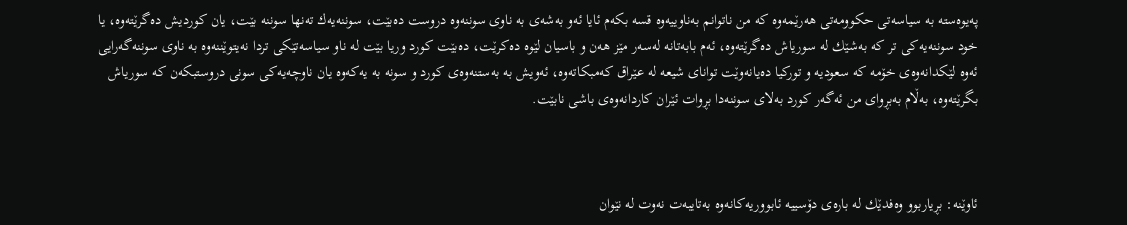په‌یوه‌سته‌ به‌ سیاسه‌تی حكوومه‌تی هه‌رێمه‌وه‌ كه‌ من ناتوانم به‌ناوییه‌وه‌ قسه‌ بكه‌م ئایا ئه‌و به‌شه‌ی به ‌ناوی سوننه‌وه‌ دروست ده‌بێت، سوننه‌یه‌ك ته‌نها سوننه‌ بێت، یان كوردیش ده‌گرێته‌وه‌، یا خود سوننه‌یه‌كی تر كه‌ به‌شێك له‌ سوریاش ده‌گرێته‌وه‌، ئه‌م بابه‌تانه‌ له‌سه‌ر مێز هه‌ن‌ و باسیان لێوه‌ ده‌كرێت، ده‌بێت كورد وریا بێت له ‌ناو سیاسه‌تێكی تردا نه‌یتوێننه‌وه‌ به ناوی سوننه‌گه‌رایی ئه‌وه‌ لێكدانه‌وه‌ی خۆمه‌ كه‌ سعودیه ‌و توركیا ده‌یانه‌وێت توانای شیعه‌ له‌ عێراق كه‌مبكا‌ته‌وه‌، ئه‌ویش به‌ به‌ستنه‌وه‌ی كورد و سونه‌ به‌ یه‌كه‌وه‌ یان ناوچه‌یه‌كی سونی دروستبكه‌ن كه‌ سوریاش بگرێته‌وه‌، به‌ڵام به‌بڕوای من ئه‌گه‌ر كورد به‌لای سوننه‌دا بڕوات ئێران كاردانه‌وه‌ی باشی نابێت.



ئاوێنه‌: بڕیاربوو وه‌فدێك له ‌باره‌ی دۆسییه‌ ئابووریه‌كانه‌وه‌ به‌تایبه‌ت نه‌وت له ‌نێوان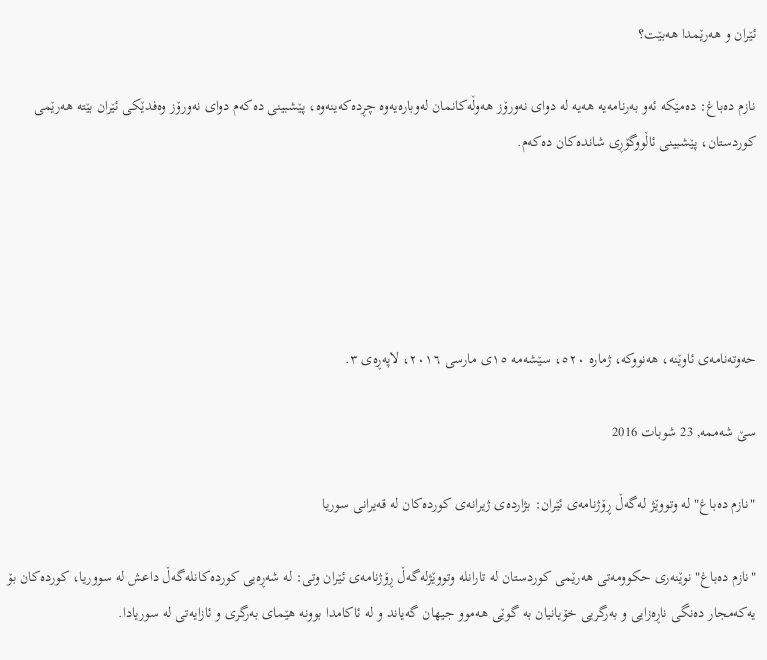ئێران‌ و هه‌رێمدا هه‌بێت؟

نازم ده‌باغ: ده‌مێكه‌ ئه‌و به‌رنامه‌یه‌ هه‌یه‌ له ‌دوای نه‌ورۆز هه‌وڵه‌كانمان له‌وباره‌یه‌وه‌ چڕده‌كه‌ینه‌وه‌، پێشبینی ده‌كه‌م دوای نه‌ورۆز وه‌فدێكی ئێران بێته‌ هه‌رێمی كوردستان، پێشبینی ئاڵووگۆڕی شانده‌كان ده‌كه‌م.





حه‌وته‌نامه‌ی ئاوێنه، هه‌نووکه‌، ژماره‌ ‌٥٢٠، سێشه‌مه‌ ١٥ی مارسی ٢٠١٦، لاپه‌ڕه‌ی ٣.

سێ شەممە, 23 شوبات 2016

"نازم دەباغ" له وتووێژ له‌گه‌ڵ ڕۆژنامه‌ی ئێران: بژارده‌ی ژیرانه‌ی کورده‌کان له قه‌یرانی سوریا

"نازم دەباغ"نوێنەری حکوومەتی ھەرێمی کوردستان لە تارانله وتووێژله‌گه‌ڵ ڕۆژنامه‌ی ئێران وتی: له‌ شه‌ڕەیی کورده‌کانله‌گه‌ڵ داعش له‌ سووریا، کورده‌کان بۆ یه‌که‌مجار ده‌نگی ناڕه‌زایی و به‌رگریی خۆیانیان به گوێی هه‌موو جیهان گه‌یاند و له ئاکامدا بوونه هێمای به‌رگری و ئازایه‌تی له سوریادا.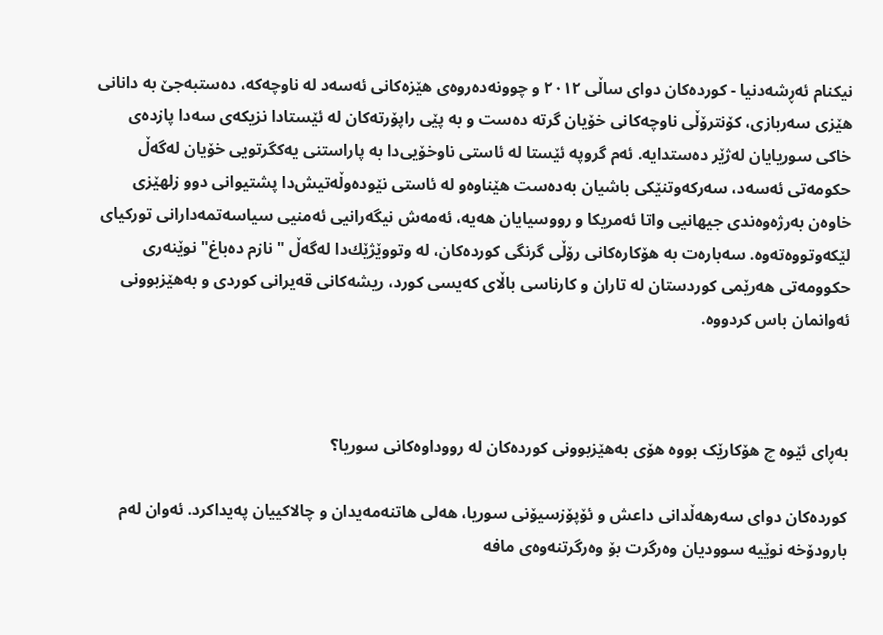نیکنام ئه‌ڕشه‌دنیا - کورده‌کان دوای ساڵی ٢٠١٢ و چوونه‌ده‌روه‌ی هێزه‌کانی ئه‌سه‌د له ناوچه‌که، ده‌ستبه‌جێ به دانانی هێزی سه‌ربازی، کۆنترۆڵی ناوچه‌کانی خۆیان گرته ده‌ست و به پێی راپۆرته‌کان له ئێستادا نزیکه‌ی سه‌دا پازده‌ی خاکی سوریایان له‌ژێر ده‌ستدایه. ئه‌م گروپه ئێستا له ئاستی ناوخۆیی‌دا به پاراستنی یه‌کگرتویی خۆیان له‌گه‌ڵ حکومه‌تی ئه‌سه‌د، سه‌رکه‌وتنێكی باشیان به‌ده‌ست هێناوه‌و له ئاستی نێوده‌وڵه‌تیش‌دا پشتیوانی دوو زلهێزی خاوه‌ن به‌رژه‌‌وه‌ندی جیهانیی واتا ئه‌مریکا و رووسیایان هه‌یه، ئه‌مه‌ش نیگه‌رانیی ئه‌منیی سیاسه‌تمه‌دارانی تورکیای لێکه‌وتووه‌ته‌وه. سه‌باره‌ت به هۆکاره‌کانی رۆڵی گرنگی کورده‌کان، له وتووێژێك‌دا له‌گه‌ڵ "نازم ده‌باغ" نوێنه‌ری حکوومه‌تی هه‌رێمی کوردستان له تاران و کارناسی باڵای که‌یسی کورد، ریشه‌کانی قه‌یرانی کوردی و به‌هێزبوونی ئه‌وانمان باس کردووه.



به‌ڕای ئێوه چ هۆکارێک بووه هۆی به‌هێزبوونی کورده‌کان له رووداوه‌کانی سوریا؟

کورده‌کان دوای سه‌رهه‌ڵدانی داعش و ئۆپۆزسیۆنی سوریا، هه‌لی هاتنه‌مه‌یدان و چالاکییان په‌یداکرد. ئه‌وان له‌م بارودۆخه نوێیه سوودیان وه‌رگرت بۆ وه‌رگرتنه‌وه‌ی مافه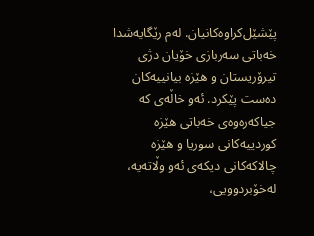پێشێل‌کراوه‌کانیان. له‌م رێگایه‌شدا خه‌باتی سه‌ربازی خۆیان دژی تیرۆریستان و هێزه بیانییه‌کان ده‌ست پێکرد. ئه‌و خاڵه‌ی که جیاکه‌ره‌وه‌ی خه‌باتی هێزه کوردییه‌کانی سوریا و هێزه چالاکه‌کانی دیکه‌ی ئه‌و وڵاته‌یه، له‌خۆبردوویی،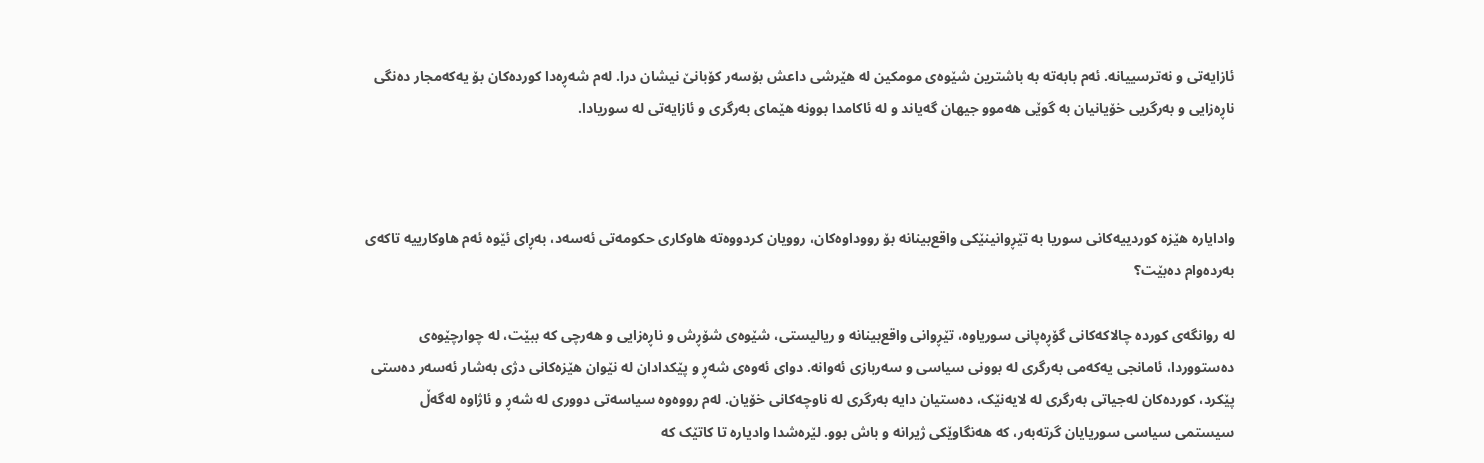ئازایه‌تی و نه‌ترسییانه. ئه‌م بابه‌ته به باشترین شێوه‌ی مومکین له هێرشی داعش بۆسه‌ر کۆبانێ نیشان درا. له‌م شه‌ڕە‌دا کورده‌کان بۆ یه‌که‌مجار ده‌نگی ناڕه‌زایی و به‌رگریی خۆیانیان به گوێی هه‌موو جیهان گه‌یاند و له ئاکامدا بوونه هێمای به‌رگری و ئازایه‌تی له سوریادا.



وادایاره هێزه کوردییه‌کانی سوریا به تێڕوانینێکی واقع‌بینانه بۆ رووداوه‌کان، روویان کردووه‌ته هاوکاری حکومه‌تی ئه‌سه‌د، به‌ڕای ئێوه ئه‌م هاوکارییه تاکه‌ی به‌رده‌وام ده‌بێت؟

له روانگه‌ی کورده چالاکه‌کانی گۆڕه‌پانی سوریاوه، تێڕوانی واقع‌بینانه و ریالیستی، شێوه‌ی شۆڕش و ناڕە‌زایی و هه‌رچی که ببێت، له چوارچێوه‌ی ده‌ستووردا، ئامانجی یه‌که‌می به‌رگری له بوونی سیاسی و سه‌ربازی ئه‌وانه. دوای ئه‌وه‌ی شه‌ڕ و پێکدادان له نێوان هێزه‌کانی دژی به‌شار ئه‌سه‌ر ده‌ستی پێکرد، کورده‌کان له‌جیاتی به‌رگری له لایه‌نێک، ده‌ستیان دایه به‌رگری له ناوچه‌کانی خۆیان. له‌م رووه‌وه سیاسه‌تی دووری له ‌شه‌ڕ و ئاژاوه له‌گه‌ڵ سیستمی سیاسی سوریایان گرته‌به‌ر، که هه‌نگاوێکی ژیرانه و باش بوو. لێره‌شدا وادیاره تا کاتێک که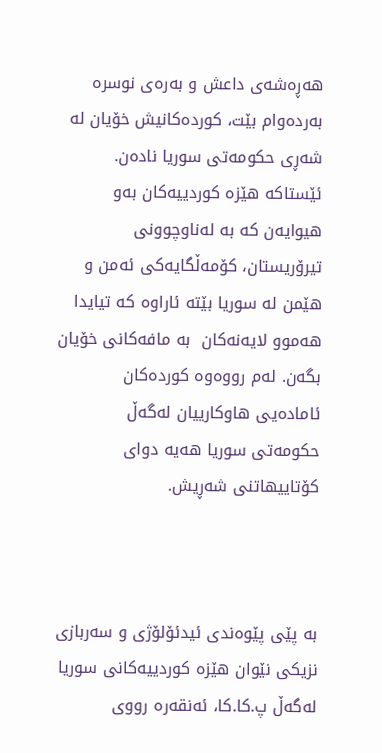هه‌ڕە‌شه‌ی داعش و به‌ره‌ی نوسره به‌رده‌وام بێت، کورده‌کانیش خۆیان له‌ شه‌ڕی حکومه‌تی سوریا ناده‌ن. ئێستاکه هێزه کورد‌ییه‌کان به‌و هیوایه‌ن که به له‌ناوچوونی تیرۆریستان، کۆمه‌ڵگایه‌کی ئه‌من و هێمن له سوریا بێته ئاراوه که تیایدا هه‌موو لایه‌نه‌کان  به مافه‌کانی خۆیان بگه‌ن. له‌م رووه‌وه کورده‌کان ئاماده‌یی هاوکارییان له‌گه‌ڵ حکومه‌تی سوریا هه‌یه دوای کۆتاییهاتنی شه‌ڕیش.



به پێی پێوه‌ندی ئیدئۆلۆژی و سه‌ربازی نزیکی نێوان هێزه کوردییه‌کانی سوریا له‌گه‌ڵ پ.کا.کا، ئه‌نقه‌ره رووی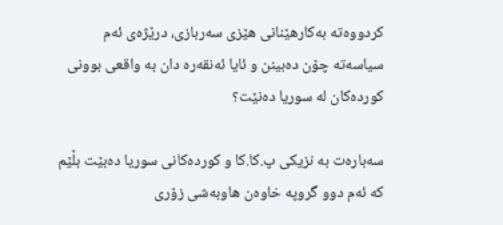کردووه‌ته به‌کارهێنانی هێزی سه‌ربازی، درێژەی ئه‌م سیاسه‌ته چۆن ده‌بینن و ئایا ئه‌نقه‌ره دان به واقعی بوونی کورده‌کان له سوریا ده‌نێت؟

سه‌باره‌ت به نزیکی پ.کا.کا و کورده‌کانی سوریا ده‌بێت بڵێم که ئه‌م دوو گروپه خاوه‌ن هاوبه‌شی زۆری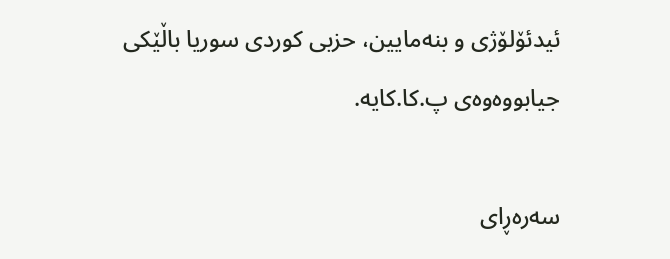ئیدئۆلۆژی و بنه‌مایین، حزبی کوردی سوریا باڵێکی جیابووه‌وه‌ی پ.کا.کایه.

سه‌ره‌ڕای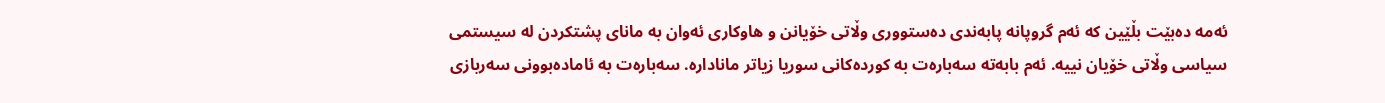ئه‌مه ده‌بێت بڵێین که ئه‌م گروپانه پابه‌ندی ده‌ستووری وڵاتی خۆیانن و هاوکاری ئه‌وان به‌ مانای پشتکردن له سیستمی سیاسی وڵاتی خۆیان نییه. ئه‌م بابه‌ته سه‌باره‌ت به کورده‌کانی سوریا زیاتر ماناداره. سه‌باره‌ت به ئاماده‌بوونی سه‌ربازی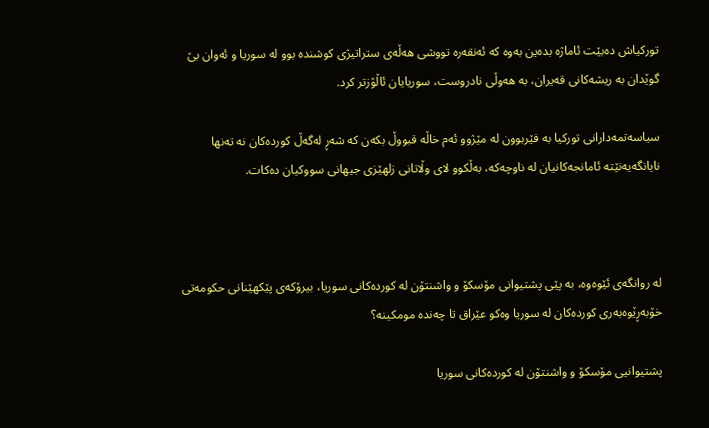تورکیاش ده‌بێت ئاماژە بده‌ین به‌وه که ئه‌نقه‌ره تووشی هه‌ڵه‌ی ستراتیژی کوشنده بوو له سوریا و ئه‌وان بێ گوێدان به ریشه‌کانی قه‌یران، به هه‌وڵی نادروست، سوریایان ئاڵۆزتر کرد.

سیاسه‌تمه‌دارانی تورکیا به فێربوون له مێژوو ئه‌م خاڵه قبووڵ بکه‌ن که شه‌ڕ له‌گه‌ڵ کورده‌كان نه ته‌نها نایانگه‌یه‌نێته ئامانجه‌کانیان له ناوچه‌که، به‌ڵکوو لای وڵاتانی زلهێزی جیهانی سووکیان ده‌کات.



له روانگه‌ی ئێوه‌وه، به پێی پشتیوانی مۆسکۆ و واشنتۆن له کورده‌کانی سوریا، بیرۆکه‌ی پێکهێنانی حکومه‌تی خۆبه‌ڕێوه‌به‌ری کورده‌کان له سوریا وه‌کو عێراق تا چه‌نده مومکینه؟

پشتیوانیی مۆسکۆ و واشنتۆن له کورده‌کانی سوریا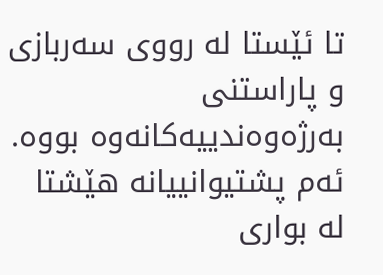تا ئێستا له رووی سه‌ربازی و پاراستنی به‌رژەوەندییه‌کانه‌وه بووه. ئه‌م پشتیوانییانه هێشتا له بواری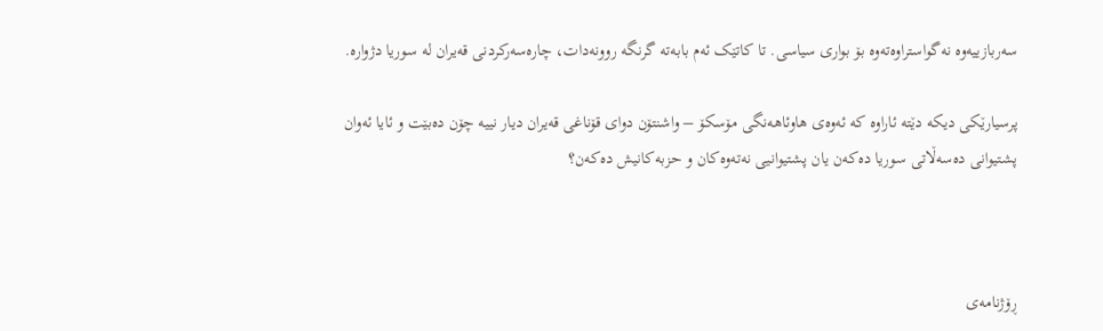سه‌ربازییه‌وه نه‌گواستراوه‌ته‌وه بۆ بواری سیاسی. تا کاتێک ئه‌م بابه‌ته گرنگه روونه‌دات، چاره‌سه‌رکردنی قه‌یران له سوریا دژواره.

پرسیارێکی دیکه‌ دێته‌ ئاراوه که ئه‌وه‌ی هاوئاهه‌نگی مۆسکۆ – واشنتۆن دوای قۆناغی قه‌یران دیار نییه‌ چۆن ده‌بێت و ئایا ئه‌وان پشتیوانی ده‌سه‌ڵاتی سوریا ده‌که‌ن یان پشتیوانیی نه‌ته‌وه‌کان و حزبه‌کانیش ده‌که‌ن؟



ڕۆژنامه‌ی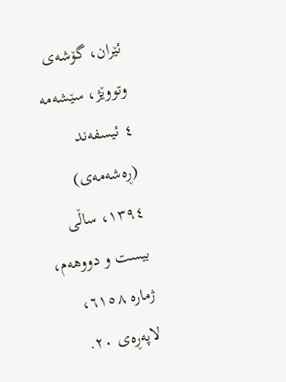ئێران، گۆشه‌ی وتووێژ، سێشه‌مه‌ ٤ ئیسفه‌ند (ڕه‌شه‌مه‌ی) ١٣٩٤، ساڵی بیست و دووهه‌م، ژماره‌ ٦١٥٨، لاپه‌ڕه‌ی ٢٠.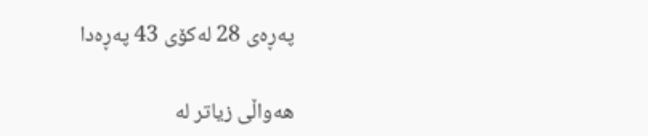پەڕەى 28 لەکۆى 43 پەڕەدا

هەواڵی زیاتر لە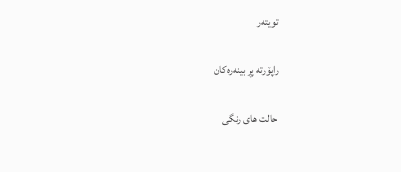تویتەر

راپۆرتە پڕ بینەرەکان

حالت های رنگی